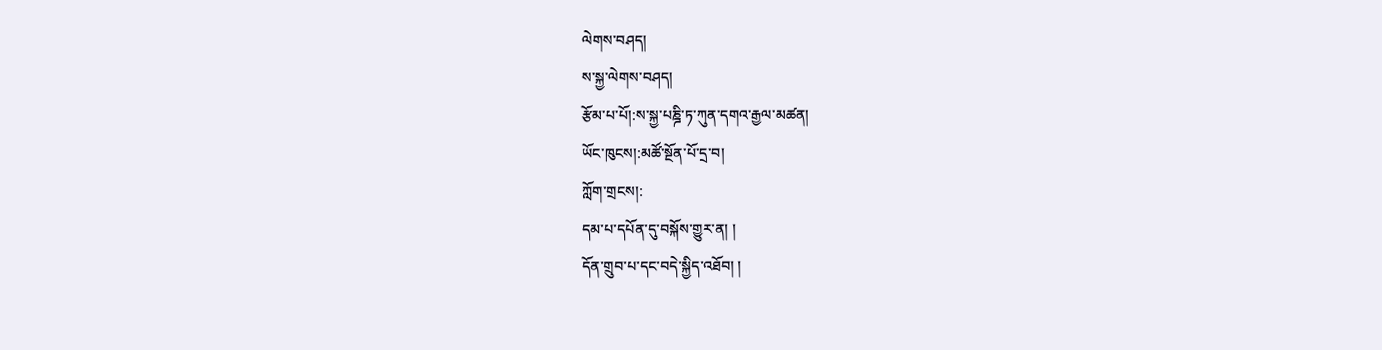ལེགས་བཤད།
ས་སྐྱ་ལེགས་བཤད།
རྩོམ་པ་པོ།:ས་སྐྱ་པཎྜི་ཏ་ཀུན་དགའ་རྒྱལ་མཚན།
ཡོང་ཁུངས།:མཚོ་སྔོན་པོ་དྲ་བ།
ཀློག་གྲངས།:
དམ་པ་དཔོན་དུ་བསྐོས་གྱུར་ན། །
དོན་གྲུབ་པ་དང་བདེ་སྐྱིད་འཐོབ། །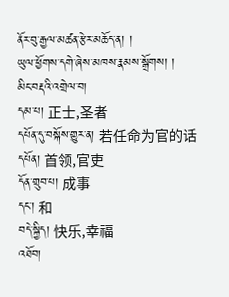ནོར་བུ་རྒྱལ་མཚན་རྩེར་མཆོད་ན། །
ཡུལ་ཕྱོགས་དགེ་ཞེས་མཁས་རྣམས་སྒྲོགས། །
མིང་བརྡའི་འགྲེལ་བ།
དམ་པ། 正士,圣者
དཔོན་དུ་བསྐོས་གྱུར་ན། 若任命为官的话
དཔོན། 首领,官吏
དོན་གྲུབ་པ། 成事
དང་། 和
བདེ་སྐྱིད། 快乐,幸福
འཐོབ།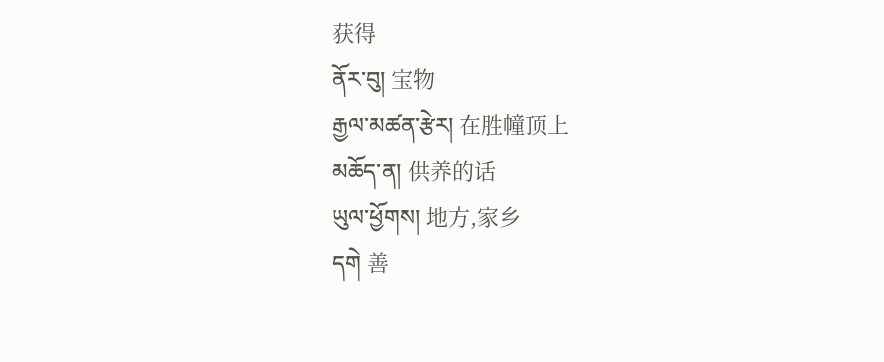获得
ནོར་བུ། 宝物
རྒྱལ་མཚན་རྩེར། 在胜幢顶上
མཆོད་ན། 供养的话
ཡུལ་ཕྱོགས། 地方,家乡
དགེ 善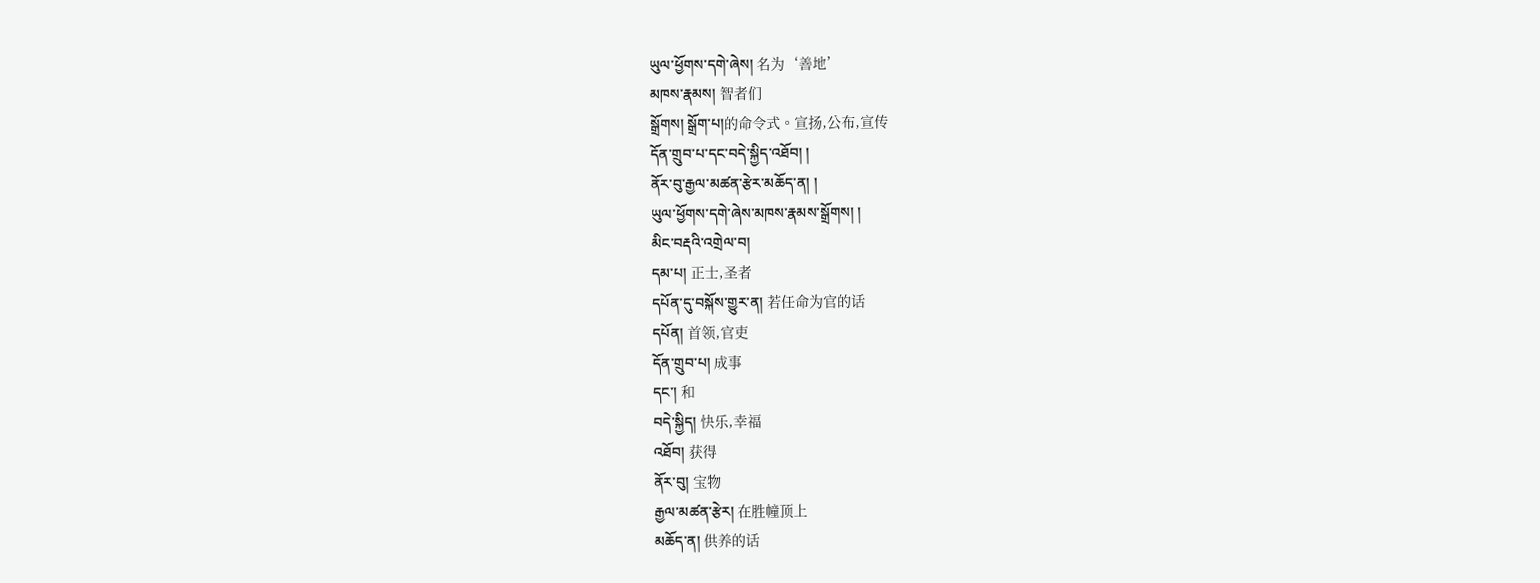ཡུལ་ཕྱོགས་དགེ་ཞེས། 名为‘善地’
མཁས་རྣམས། 智者们
སྒྲོགས། སྒྲོག་པ།的命令式。宣扬,公布,宣传
དོན་གྲུབ་པ་དང་བདེ་སྐྱིད་འཐོབ། །
ནོར་བུ་རྒྱལ་མཚན་རྩེར་མཆོད་ན། །
ཡུལ་ཕྱོགས་དགེ་ཞེས་མཁས་རྣམས་སྒྲོགས། །
མིང་བརྡའི་འགྲེལ་བ།
དམ་པ། 正士,圣者
དཔོན་དུ་བསྐོས་གྱུར་ན། 若任命为官的话
དཔོན། 首领,官吏
དོན་གྲུབ་པ། 成事
དང་། 和
བདེ་སྐྱིད། 快乐,幸福
འཐོབ། 获得
ནོར་བུ། 宝物
རྒྱལ་མཚན་རྩེར། 在胜幢顶上
མཆོད་ན། 供养的话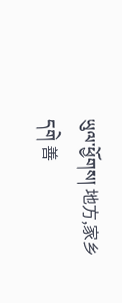ཡུལ་ཕྱོགས། 地方,家乡
དགེ 善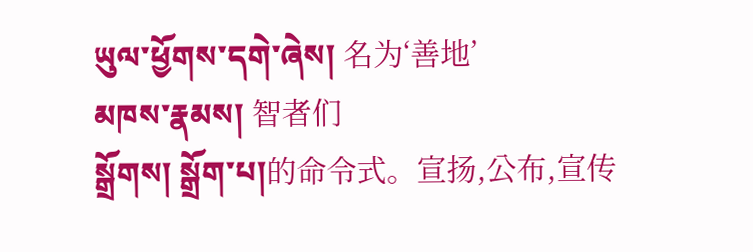ཡུལ་ཕྱོགས་དགེ་ཞེས། 名为‘善地’
མཁས་རྣམས། 智者们
སྒྲོགས། སྒྲོག་པ།的命令式。宣扬,公布,宣传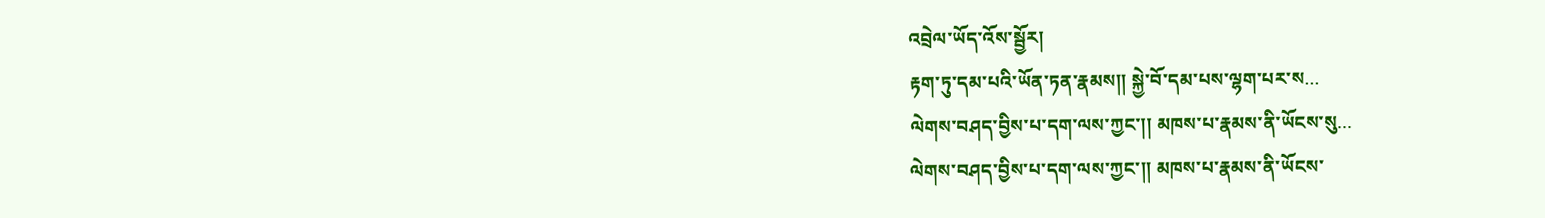འབྲེལ་ཡོད་འོས་སྦྱོར།
རྟག་ཏུ་དམ་པའི་ཡོན་ཏན་རྣམས།། སྐྱེ་བོ་དམ་པས་ལྷག་པར་ས...
ལེགས་བཤད་བྱིས་པ་དག་ལས་ཀྱང་།། མཁས་པ་རྣམས་ནི་ཡོངས་སུ...
ལེགས་བཤད་བྱིས་པ་དག་ལས་ཀྱང་།། མཁས་པ་རྣམས་ནི་ཡོངས་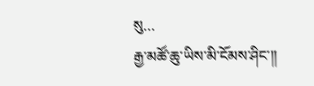སུ...
རྒྱ་མཚོ་ཆུ་ཡིས་མི་ངོམས་ཤིང་།།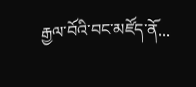རྒྱལ་བོའི་བང་མཛོད་ནོ...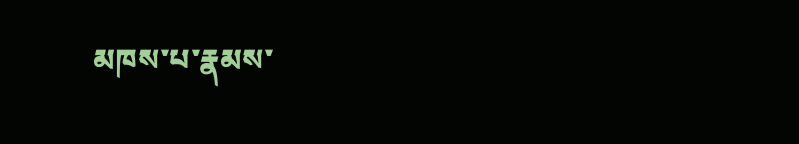མཁས་པ་རྣམས་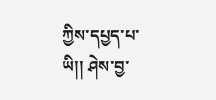ཀྱིས་དཔྱད་པ་ཡི།། ཤེས་བྱ་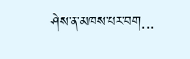ཤེས་ན་མཁས་པར་བག...